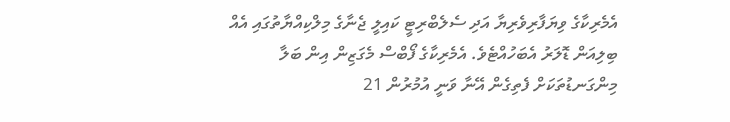އެމެރިކާގެ ވިޔަފާރިވެރިޔާ އަދި ސެލެބްރިޓީ ކައިލީ ޖެނާގެ މިލްކިއްޔާތުގައި އެއް ބިލިއަން ޑޮލަރު އެބަހުއްޓެވެ. އެމެރިކާގެ ފޯބްސް މެގަޒިން އިން ބަލާ މިންގަނޑުތަކަށް ފެތިގެން އޭނާ ވަނީ އުމުރުން 21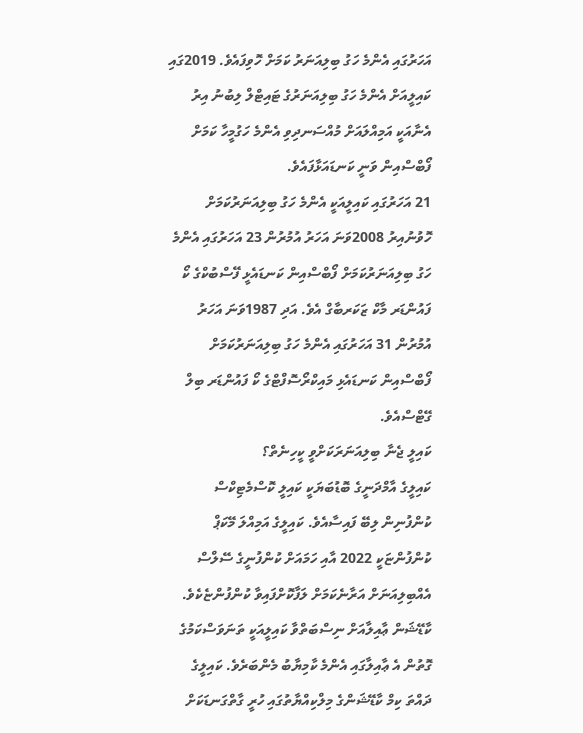އަހަރުގައި އެންމެ ހަގު ބިލިއަނަރު ކަމަށް ހޮވިފައެވެ. 2019ގައި ކައިލީއަށް އެންމެ ހަގު ބިލިއަނަރުގެ ޓައިޓްލް ލިބުނު އިރު އެނާއަކީ އަމިއްލައަށް މުއްސަނދިވި އެންމެ ހަގުމީހާ ކަމަށް ފޯބްސްއިން ވަނީ ކަނޑައަޅާފައެވެ.
21 އަހަރުގައި ކައިލީއަކީ އެންމެ ހަގު ބިލިއަނަރުކަމަށް ހޮވުނުއިރު 2008ވަނަ އަހަރު އުމުރުން 23 އަހަރުގައި އެންމެ ހަގު ބިލިއަނަރުކަމަށް ފޯބްސްއިން ކަނޑައެޅީ ފޭސްބުކްގެ ކޯ ފައުންޑަރ މާކް ޒަކަރބާގް އެވެ. އަދި 1987ވަނަ އަހަރު އުމުރުން 31 އަހަރުގައި އެންމެ ހަގު ބިލިއަނަރުކަމަށް ފޯބްސްއިން ކަނޑައެޅި މައިކްރޯސޮފްޓްގެ ކޯ ފައުންޑަރ ބިލް ގޭޓްސްއެވެ.
ކައިލީ ޖެނާ ބިލިއަނަރަކަށްވީ ކީހިނެތް؟
ކައިލީގެ އާމްދަނީގެ ބޮޑުބަޔަކީ ކައިލީ ކޮސްމެޓިކްސް ކުންފުނިން ލިބޭ ފައިސާއެވެ. ކައިލީގެ އަމިއްލަ މޭކަޕް ކުންފުންޏަކީ 2022 އާއި ހަމައަށް ކުންފުނީގެ ސޭލްސް އެއްބިލިއަނަށް އަރާނެކަމަށް ލަފާކޮށްފައިވާ ކުންފުންޏެކެވެ.
ކާޑޭޝަން ޢާއިލާއަށް ނިސްބަތްވާ ކައިލީއަކީ ތަނަވަސްކަމުގެ ގޮތުން އެ ޢާއިލާގައި އެންމެ ކާމިޔާބު މެންބަރެވެ. ކައިލީގެ ދައްތަ ކިމް ކާޑޭޝަންގެ މިލްކިއްޔާތުގައި ހުރީ ގާތްގަނޑަކަށް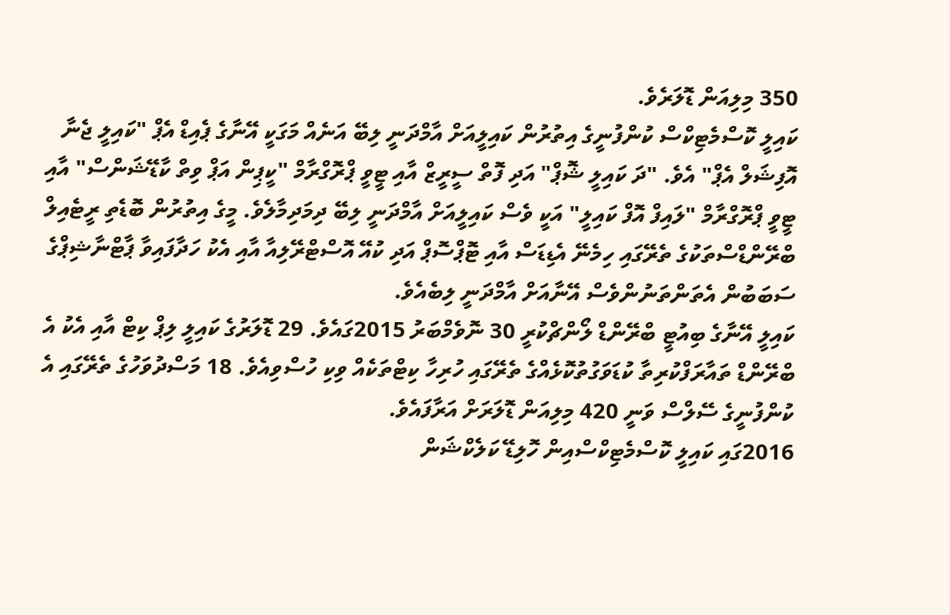350 މިލިއަން ޑޮލަރެވެ.
ކައިލީ ކޮސްމެޓިކްސް ކުންފުނީގެ އިތުރުން ކައިލީއަށް އާމްދަނީ ލިބޭ އަނެއް މަގަކީ އޭނާގެ ޕެއިޑް އެޕް "ކައިލީ ޖެނާ އޮފިޝަލް އެޕް" އެވެ. "ދަ ކައިލީ ޝޮޕް" އަދި ފޮތް ސީރީޒް އާއި ޓީވީ ޕްރޮގްރާމް "ކީޕިން އަޕް ވިތް ކާޑޭޝަންސް" އާއި ޓީވީ ޕްރޮގްރާމް "ލައިފް އޮފް ކައިލީ" އަކީ ވެސް ކައިލީއަށް އާމްދަނީ ލިބޭ ދިމަދިމާލެވެ. މީގެ އިތުރުން ބޮޑެތި ރީޓެއިލް ބްރޭންޑްސްތަކުގެ ތެރޭގައި ހިމެނޭ އެޑިޑަސް އާއި ޓޮޕްސޮޕް އަދި ކުއޭ އޮސްޓްރޭލިއާ އާއި އެކު ހަދާފައިވާ ޕާޓްނާޝިޕްގެ ސަބަބުން އެތަންތަނުންވެސް އޭނާއަށް އާމްދަނީ ލިބެއެވެ.
ކައިލީ އޭނާގެ ބިއުޓީ ބްރޭންޑް ލޯންޗްކުރީ 30 ނޮވެމްބަރު 2015ގައެވެ. 29 ޑޮލަރުގެ ކައިލީ ލިޕް ކިޓް އާއި އެކު އެ ބްރޭންޑް ތައާރަފްކުރިތާ ކުޑަވަގުތުކޮޅެއްގެ ތެރޭގައި ހުރިހާ ކިޓްތަކެއް ވިކި ހުސްވިއެވެ. 18 މަސްދުވަހުގެ ތެރޭގައި އެ ކުންފުނީގެ ސޭލްސް ވަނީ 420 މިލިއަން ޑޮލަރަށް އަރާފައެވެ.
2016ގައި ކައިލީ ކޮސްމެޓިކްސްއިން ހޮލިޑޭ ކަލެކްޝަން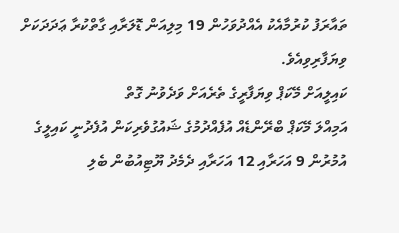ތައާރަފު ކުރުމާއެކު އެއްދުވަހުން 19 މިލިއަން ޑޮލަރާއި ގާތްކުރާ ޢަދަދަކަށް ވިޔަފާރިވިއެވެ.
ކައިލީއަށް މޭކަޕް ވިޔަފާރީގެ ތެރެއަށް ވަދެވުނު ގޮތް
އަމިއްލަ މޭކަޕް ބްރޭންޑެއް އުފެއްދުމުގެ ޝައުގުވެރިކަން އުފެދުނީ ކައިލީގެ އުމުރުން 9 އަހަރާއި 12 އަހަރާއި ދެމެދު ޔޫޓިއުބުން ބެލި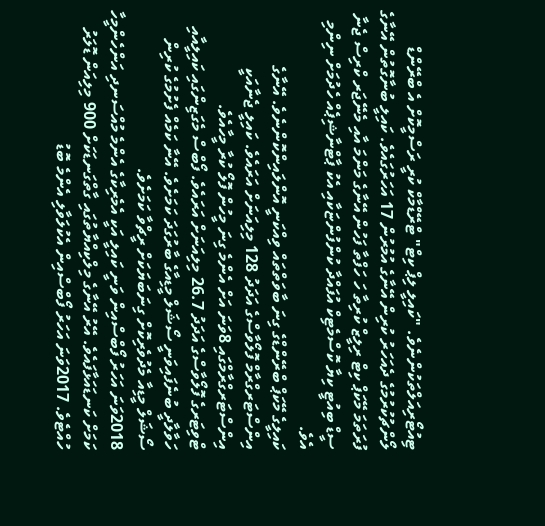ޓިއުޓޯރިއަލްތަކުންނެވެ. "ކައިލީ ލިޕް ކިޓް" ޓްރޭޑްމާކް ކުރީ ރަސްމީކޮށް އެ ބްރޭންޑް ލޯންޗުކުރުމުގެ ދެއަހަރު ކުރިން އޭނާގެ އުމުރުން 17 އަހަރުގައެވެ. ކައިލީ ބުނާގޮތުން އޭނާގެ ފުރަތަމަ މޭކަޕް ކިޓް ރިލީޒް ކުރިތާ ހަ ހަފްތާ ފަހުން އޭނާގެ މަންމަ އާއި މެނޭޖަރ ކްރިސް ޖެނާ ސީޑް ބިއުޓީ ކިޔާ ކޮސްމެޓިކް އުފައްދާ ކުންފުންޏަކާއި އެކު ޕާޓްނާޝިޕެއް ހެދުމަށް ނިންމި އެވެ.
ކައިލީގެ މޭކަޕް ބްރޭންޑްގެ ގިނަ ބާވަތްތައް ވިއްކަނީ އޮންލައިންކޮންނެވެ. އޭނާގެ އިންސްޓަރގްރާމް ފޮލޯވާސްގެ އަދަދު 128 މިލިއަނަށް އަރައެވެ. ކައިލީ ޖެނާއަކީ އިންސްޓަރގްރާމްގައި 8ވަނަ އަށް އެންމެ ގިނަ މީހުން ފޮލޯ ކުރާ މީހާއެވެ.
ޓްވިޓަރގެ ފޮލޯވާސްގެ އަދަދު 26.7 މިލިއަނަށް އަރައެވެ. ފޯބްސް މެގަޒިންގައި ކައިލީއާއި ހަވާލާދީ ބުނެފައިވަނީ ސޯޝަލް މީޑިއާގެ ބާރުގަދަ ކަމަށެވެ. އޭނާ ކަމެއް ފެށުމުގެ ކުރިން ސޯޝަލް މީޑިއާ މެދުވެރިކޮށް ގިނަބަޔަކަށް ރީޗްވާ ކަމަށެވެ.
2018ވަނަ އަހަރު ފޯބްސްއިން ވަނީ ކައިލީ އަކީ އެމެރިކާގެ އެންމެ މުއްސަނދި އަންހެންމީހާ ކަމަށް ކަނޑައަޅާފައެވެ. އޭރު އޭނާގެ މިލްކިއްޔާތުގައި ގާތްގަނޑަކަށް 900 މިލިއަން ޑޮލަރު ހުއްޓެވެ. 2017ވަނަ އަހަރު ފޯބްސްއިން އެކުލަވާލި އެންމެ ބޮޑު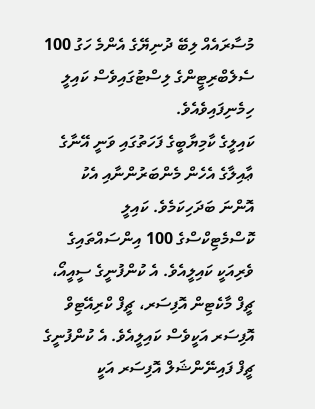މުސާރައެއް ލިބޭ ދުނިޔޭގެ އެންމެ ހަގު 100 ސެލެބްރިޓީންގެ ލިސްޓުގައިވެސް ކައިލީ ހިމެނިފައިވެއެވެ.
ކައިލީގެ ކާމިޔާބީގެ ފަހަތުގައި ވަނީ އޭނާގެ ޢާއިލާގެ އެހެން މެންބަރުންނާއި އެކު އޮންނަ ބަދަހިކަމެވެ. ކައިލީ ކޮސްމެޓިކްސްގެ 100 އިންސައްތައިގެ ވެރިއަކީ ކައިލީއެވެ. އެ ކުންފުނީގެ ސީއީއޯ، ޗީފް މާކެޓިން އޮފިސަރ، ޗީފް ކްރިއޭޓިވް އޮފިސަރ އަކީވެސް ކައިލީއެވެ. އެ ކުންފުނީގެ ޗީފް ފައިނޭންޝަލް އޮފިސަރ އަކީ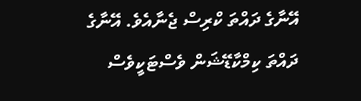އޭނާގެ ދައްތަ ކްރިސް ޖެނާއެވެ. އޭނާގެ ދައްތަ ކިމްކާޑޭޝަން ވެސްޓަކީވެސް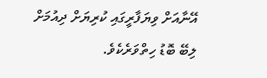އޭނާއަށް ވިޔަފާރީގައި ކުރިޔަށް ދިއުމަށް ލިބޭ ބޮޑު ހިތްވަރެކެވެ.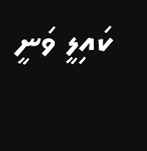ކައިލީ ވަނީ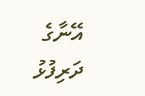އޭނާގެ ދަރިފުޅު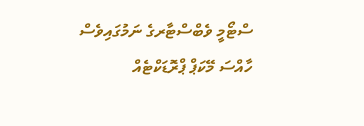ސްޓޯމީ ވެބްސްޓާރގެ ނަމުގައިވެސް ހާއްސަ މޭކަޕް ޕްރޮޑަކްޓެއް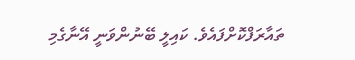ތައާރަފްކޮށްފައެވެ. ކައިލީ ބޭނުންވަނީ އޭނާގެމި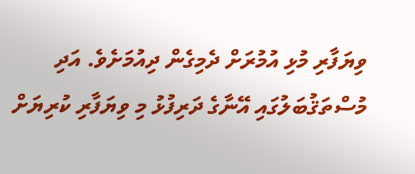ވިޔަފާރި މުޅި އުމުރަށް ދެމިގެން ދިއުމަށެވެ. އަދި މުސްތަޤުބަލުގައި އޭނާގެ ދަރިފުޅު މި ވިޔަފާރި ކުރިޔަށް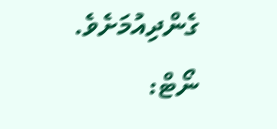ގެންދިއުމަށެވެ.
ނޯޓް: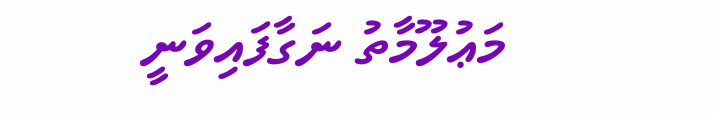މަޢުލޫމާތު ނަގާފައިވަނީ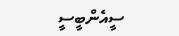ސީއެންބީސީ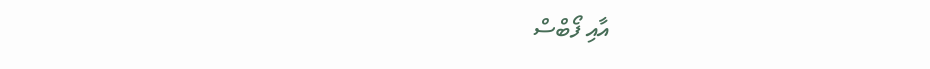އާއި ފޯބްސް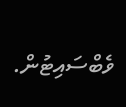ވެބްސައިޓުން.